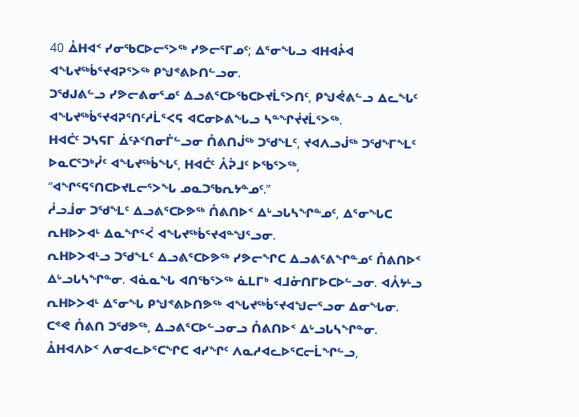40 ᐂᕼᐊᑉ ᓯᓂᖃᑕᐅᓕᕐᐳᖅ ᓯᕗᓕᕐᒥᓄᑦ; ᐃᕐᓂᖓᓗ ᐊᕼᐊᔧᐊ ᐊᖓᔪᖅᑳᕐᔪᐊᕈᕐᐳᖅ ᑭᖑᕝᕕᐅᑎᓪᓗᓂ.
ᑐᖁᒍᕕᓪᓗ ᓯᕗᓕᕕᓂᕐᓄᑦ ᐃᓗᕕᕐᑕᐅᖃᑕᐅᔪᒫᕐᐳᑎᑦ, ᑭᖑᕚᕕᓪᓗ ᐃᓚᖓᑦ ᐊᖓᔪᖅᑳᕐᔪᐊᕈᕐᑎᑦᓱᒫᕐᐸᕋ ᐊᑕᓂᐅᕕᖓᓗ ᓴᓐᖏᔫᔪᒫᕐᐳᖅ.
ᕼᐊᑖᑦ ᑐᓴᕋᒥ ᐄᑦᔨᑉᑎᓂᒦᓪᓗᓂ ᑍᕕᑎᒎᖅ ᑐᖁᖕᒪᑦ, ᔪᐊᐱᓗᒎᖅ ᑐᖁᖕᒥᖕᒪᑦ ᐅᓇᑕᕐᑐᒃᓮᑦ ᐊᖓᔪᖅᑳᖓᑦ, ᕼᐊᑖᑦ ᐰᕉᒧᑦ ᐅᖃᕐᐳᖅ, “ᐊᖏᕐᕋᕐᑎᑕᐅᔪᒪᓕᕐᐳᖓ ᓄᓇᑐᖃᕆᔭᓐᓄᑦ.”
ᓲᓗᒨᓂ ᑐᖁᖕᒪᑦ ᐃᓗᕕᕐᑕᐅᕗᖅ ᑍᕕᑎᐅᑉ ᐃᒡᓗᒐᓴᖏᓐᓄᑦ, ᐃᕐᓂᖓᑕ ᕆᕼᐅᐳᐊᒻ ᐃᓇᖏᕐᐹ ᐊᖓᔪᖅᑳᕐᔪᐊᓐᖑᕐᓗᓂ.
ᕆᕼᐅᐳᐊᒻᓗ ᑐᖁᖕᒪᑦ ᐃᓗᕕᕐᑕᐅᕗᖅ ᓯᕗᓕᖏᑕ ᐃᓗᕕᕐᕕᖏᓐᓄᑦ ᑍᕕᑎᐅᑉ ᐃᒡᓗᒐᓴᖏᓐᓂ. ᐊᓈᓇᖓ ᐊᑎᖃᕐᐳᖅ ᓈᒪᒥᒃ ᐊᒧᓁᑎᒥᐅᑕᐅᓪᓗᓂ. ᐊᐰᔭᒻᓗ ᕆᕼᐅᐳᐊᒻ ᐃᕐᓂᖓ ᑭᖑᕝᕕᐅᑎᕗᖅ ᐊᖓᔪᖅᑳᕐᔪᐊᖑᓕᕐᓗᓂ ᐃᓂᖓᓂ.
ᑕᕝᕙ ᑍᕕᑎ ᑐᖁᕗᖅ, ᐃᓗᕕᕐᑕᐅᓪᓗᓂᓗ ᑍᕕᑎᐅᑉ ᐃᒡᓗᒐᓴᖏᓐᓂ.
ᐂᕼᐊᐱᐅᑉ ᐱᓂᐊᓚᐅᕐᑕᖏᑕ ᐊᓯᖏᑦ ᐱᓇᓱᐊᓚᐅᕐᑕᓕᒫᖏᓪᓗ,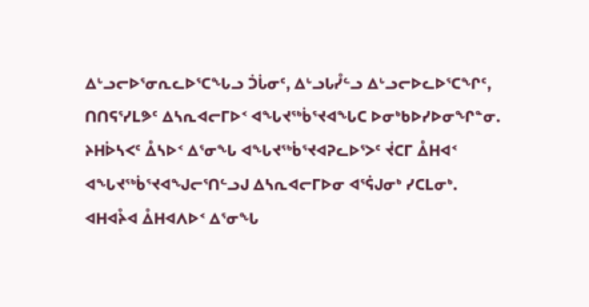ᐃᒡᓗᓕᐅᕐᓂᕆᓚᐅᕐᑕᖓᓗ ᑑᒑᓂᑦ, ᐃᒡᓗᒐᓮᓪᓗ ᐃᒡᓗᓕᐅᓚᐅᕐᑕᖏᑦ, ᑎᑎᕋᕐᓯᒪᕗᑦ ᐃᓴᕆᐊᓕᒥᐅᑉ ᐊᖓᔪᖅᑳᕐᔪᐊᖓᑕ ᐅᓂᒃᑲᐅᓯᐅᓂᖏᓐᓂ.
ᔨᕼᐆᓴᐸᑦ ᐂᓴᐅᑉ ᐃᕐᓂᖓ ᐊᖓᔪᖅᑳᕐᔪᐊᕈᓚᐅᕐᐳᑦ ᔫᑕᒥ ᐂᕼᐊᑉ ᐊᖓᔪᖅᑳᕐᔪᐊᖑᓕᕐᑎᓪᓗᒍ ᐃᓴᕆᐊᓕᒥᐅᓂ ᐊᕐᕌᒍᓂᒃ ᓯᑕᒪᓂᒃ.
ᐊᕼᐊᔧᐊ ᐂᕼᐊᐱᐅᑉ ᐃᕐᓂᖓ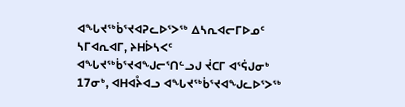ᐊᖓᔪᖅᑳᕐᔪᐊᕈᓚᐅᕐᐳᖅ ᐃᓴᕆᐊᓕᒥᐅᓄᑦ ᓴᒥᐊᕆᐊᒥ, ᔨᕼᐆᓴᐸᑦ ᐊᖓᔪᖅᑳᕐᔪᐊᖑᓕᕐᑎᓪᓗᒍ ᔫᑕᒥ ᐊᕐᕌᒍᓂᒃ 17ᓂᒃ, ᐊᕼᐊᔧᐊᓗ ᐊᖓᔪᖅᑳᕐᔪᐊᖑᓚᐅᕐᐳᖅ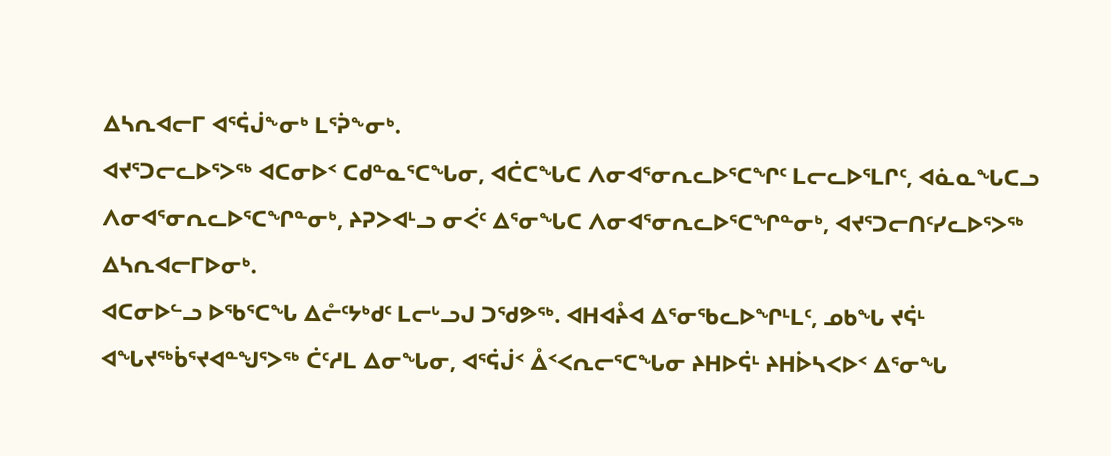ᐃᓴᕆᐊᓕᒥ ᐊᕐᕌᒎᖕᓂᒃ ᒪᕐᕉᖕᓂᒃ.
ᐊᔪᕐᑐᓕᓚᐅᕐᐳᖅ ᐊᑕᓂᐅᑉ ᑕᑯᓐᓇᕐᑕᖓᓂ, ᐊᑖᑕᖓᑕ ᐱᓂᐊᕐᓂᕆᓚᐅᕐᑕᖏᑦ ᒪᓕᓚᐅᕐᒪᒋᑦ, ᐊᓈᓇᖓᑕᓗ ᐱᓂᐊᕐᓂᕆᓚᐅᕐᑕᖏᓐᓂᒃ, ᔨᕈᐳᐊᒻᓗ ᓂᐹᑦ ᐃᕐᓂᖓᑕ ᐱᓂᐊᕐᓂᕆᓚᐅᕐᑕᖏᓐᓂᒃ, ᐊᔪᕐᑐᓕᑎᑦᓯᓚᐅᕐᐳᖅ ᐃᓴᕆᐊᓕᒥᐅᓂᒃ.
ᐊᑕᓂᐅᓪᓗ ᐅᖃᕐᑕᖓ ᐃᓔᑦᔭᒃᑯᑦ ᒪᓕᒡᓗᒍ ᑐᖁᕗᖅ. ᐊᕼᐊᔧᐊ ᐃᕐᓂᖃᓚᐅᖏᒻᒪᑦ, ᓄᑲᖓ ᔪᕌᒻ ᐊᖓᔪᖅᑳᕐᔪᐊᓐᖑᕐᐳᖅ ᑖᑦᓱᒪ ᐃᓂᖓᓂ, ᐊᕐᕌᒎᑉ ᐂᑉᐸᕆᓕᕐᑕᖓᓂ ᔨᕼᐅᕌᒻ ᔨᕼᐆᓴᐸᐅᑉ ᐃᕐᓂᖓ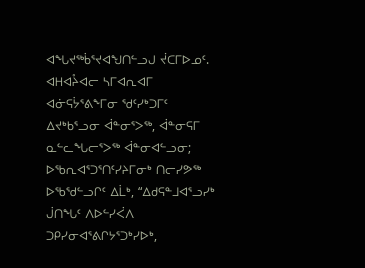ᐊᖓᔪᖅᑳᕐᔪᐊᖑᑎᓪᓗᒍ ᔫᑕᒥᐅᓄᑦ.
ᐊᕼᐊᔧᐊᓕ ᓴᒥᐊᕆᐊᒥ ᐊᓃᕋᔮᕐᕕᖕᒥᓂ ᖁᑦᓯᒃᑐᒥᑦ ᐃᔪᒃᑲᕐᓗᓂ ᐋᓐᓂᕐᐳᖅ, ᐋᓐᓂᕋᒥ ᓇᓪᓚᖓᓕᕐᐳᖅ ᐋᓐᓂᐊᓪᓗᓂ; ᐅᖃᕆᐊᕐᑐᕐᑎᑦᓯᔨᒥᓂᒃ ᑎᓕᓯᕗᖅ ᐅᖃᖁᓪᓗᒋᑦ ᐃᒫᒃ, “ᐃᑯᕋᓐᒧᐊᕐᓗᓯᒃ ᒎᑎᖓᑦ ᐱᐅᓪᓯᐹᐱ ᑐᑭᓯᓂᐊᕐᕕᒋᔭᕐᑐᒃᓯᐅᒃ,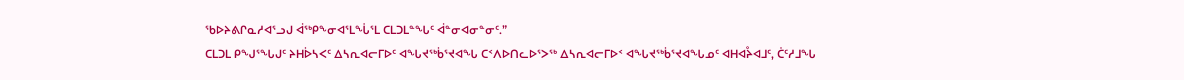ᖃᐅᔨᕕᒋᓇᓱᐊᕐᓗᒍ ᐋᖅᑭᖕᓂᐊᕐᒪᖔᕐᒪ ᑕᒪᑐᒪᓐᖓᑦ ᐋᓐᓂᐊᓂᓐᓂᑦ.”
ᑕᒪᑐᒪ ᑭᖑᕐᖓᒍᑦ ᔨᕼᐆᓴᐸᑦ ᐃᓴᕆᐊᓕᒥᐅᑦ ᐊᖓᔪᖅᑳᕐᔪᐊᖓ ᑕᑉᐱᐅᑎᓚᐅᕐᐳᖅ ᐃᓴᕆᐊᓕᒥᐅᑉ ᐊᖓᔪᖅᑳᕐᔪᐊᖓᓄᑦ ᐊᕼᐊᔧᐊᒧᑦ, ᑖᑦᓱᒧᖓ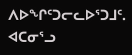ᐱᐅᖏᑦᑐᓕᓚᐅᕐᑐᒧᑦ.
ᐊᑕᓂᕐᓗ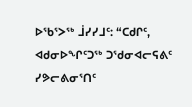ᐅᖃᕐᐳᖅ ᒨᓯᓯᒧᑦ: “ᑕᑯᒋᑦ, ᐊᑯᓂᐅᖏᑦᑐᖅ ᑐᖁᓂᐊᓕᕋᕕᑦ ᓯᕗᓕᕕᓂᕐᑎᑦ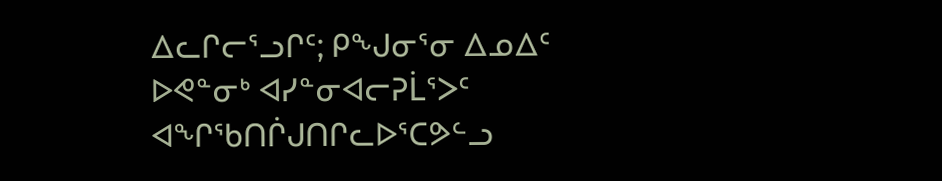ᐃᓚᒋᓕᕐᓗᒋᑦ; ᑭᖑᓂᕐᓂ ᐃᓄᐃᑦ ᐅᕙᓐᓂᒃ ᐊᓯᓐᓂᐊᓕᕈᒫᕐᐳᑦ ᐊᖏᖃᑎᒌᒍᑎᒋᓚᐅᕐᑕᕗᓪᓗ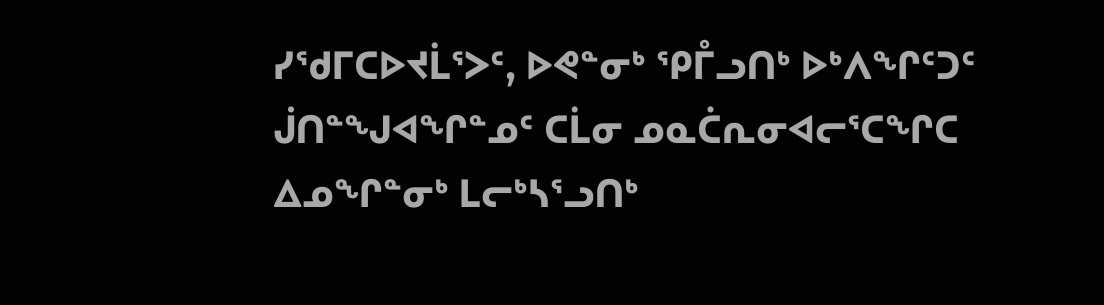ᓯᖁᒥᑕᐅᔪᒫᕐᐳᑦ, ᐅᕙᓐᓂᒃ ᕿᒤᓗᑎᒃ ᐅᒃᐱᖏᑦᑐᑦ ᒎᑎᓐᖑᐊᖏᓐᓄᑦ ᑕᒫᓂ ᓄᓇᑖᕆᓂᐊᓕᕐᑕᖏᑕ ᐃᓄᖏᓐᓂᒃ ᒪᓕᒃᓴᕐᓗᑎᒃ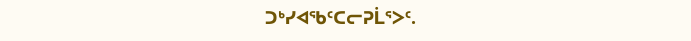ᑐᒃᓯᐊᖃᑦᑕᓕᕈᒫᕐᐳᑦ.